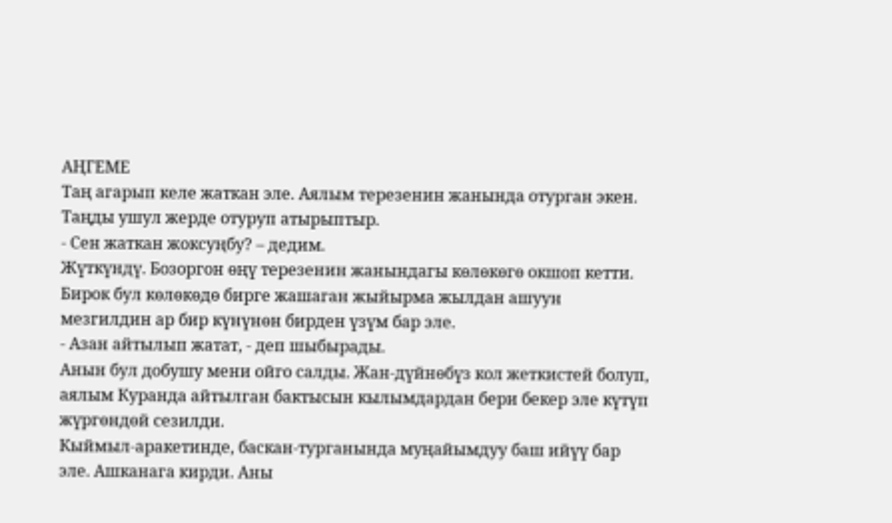АҢГЕМЕ
Таң агарып келе жаткан эле. Аялым терезенин жанында отурган экен. Таңды ушул жерде отуруп атырыптыр.
- Сен жаткан жоксуңбу? – дедим.
Жүткүндү. Бозоргон өңү терезенин жанындагы көлөкөгө окшоп кетти. Бирок бул көлөкөдө бирге жашаган жыйырма жылдан ашуун мезгилдин ар бир күнүнөн бирден үзүм бар эле.
- Азан айтылып жатат, - деп шыбырады.
Анын бул добушу мени ойго салды. Жан-дүйнөбүз кол жеткистей болуп, аялым Куранда айтылган бактысын кылымдардан бери бекер эле күтүп жүргөндөй сезилди.
Кыймыл-аракетинде, баскан-турганында муңайымдуу баш ийүү бар эле. Ашканага кирди. Аны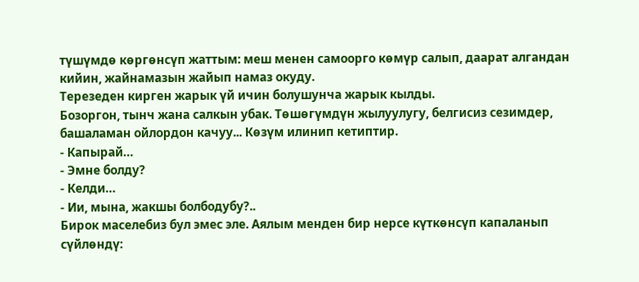түшүмдө көргөнсүп жаттым: меш менен самоорго көмүр салып, даарат алгандан кийин, жайнамазын жайып намаз окуду.
Терезеден кирген жарык үй ичин болушунча жарык кылды.
Бозоргон, тынч жана салкын убак. Төшөгүмдүн жылуулугу, белгисиз сезимдер, башаламан ойлордон качуу... Көзүм илинип кетиптир.
- Капырай…
- Эмне болду?
- Келди…
- Ии, мына, жакшы болбодубу?..
Бирок маселебиз бул эмес эле. Аялым менден бир нерсе күткөнсүп капаланып сүйлөндү: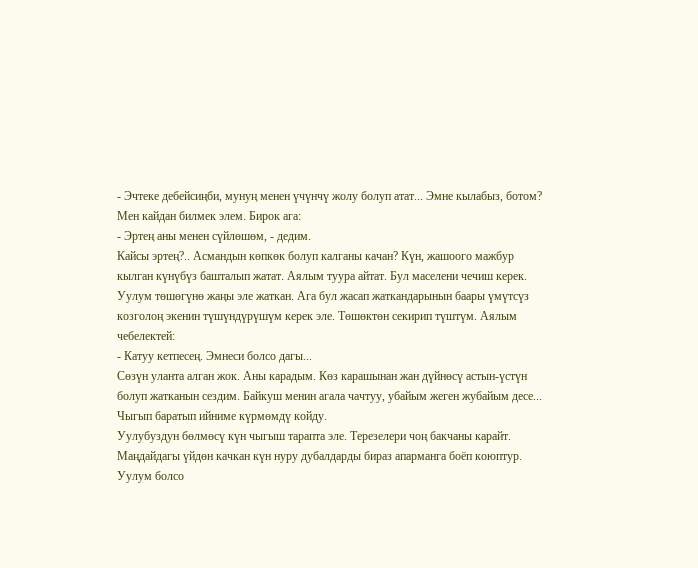- Эчтеке дебейсиңби, мунуң менен үчүнчү жолу болуп атат... Эмне кылабыз, ботом?
Мен кайдан билмек элем. Бирок ага:
- Эртең аны менен сүйлөшөм, - дедим.
Кайсы эртең?.. Асмандын көпкөк болуп калганы качан? Күн, жашоого мажбур кылган күнүбүз башталып жатат. Аялым туура айтат. Бул маселени чечиш керек. Уулум төшөгүнө жаңы эле жаткан. Ага бул жасап жаткандарынын баары үмүтсүз козголоң экенин түшүндүрүшүм керек эле. Төшөктөн секирип түштүм. Аялым чебелектей:
- Катуу кетпесең. Эмнеси болсо дагы...
Сөзүн уланта алган жок. Аны карадым. Көз карашынан жан дүйнөсү астын-үстүн болуп жатканын сездим. Байкуш менин агала чачтуу, убайым жеген жубайым десе...
Чыгып баратып ийниме күрмөмдү койду.
Уулубуздун бөлмөсү күн чыгыш тарапта эле. Терезелери чоң бакчаны карайт. Маңдайдагы үйдөн качкан күн нуру дубалдарды бираз апарманга боёп коюптур.
Уулум болсо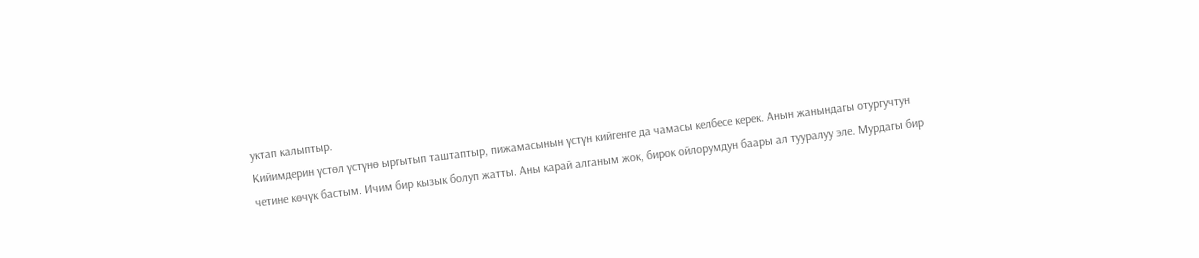уктап калыптыр.
Кийимдерин үстөл үстүнө ыргытып таштаптыр, пижамасынын үстүн кийгенге да чамасы келбесе керек. Анын жанындагы отургучтун четине көчүк бастым. Ичим бир кызык болуп жатты. Аны карай алганым жок, бирок ойлорумдун баары ал тууралуу эле. Мурдагы бир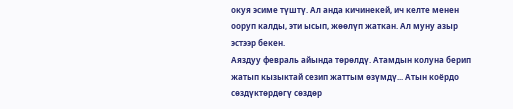окуя эсиме түштү. Ал анда кичинекей, ич келте менен ооруп калды, эти ысып, жөөлүп жаткан. Ал муну азыр эстээр бекен.
Аяздуу февраль айында төрөлдү. Атамдын колуна берип жатып кызыктай сезип жаттым өзүмдү... Атын коёрдо сөздүктөрдөгү сөздөр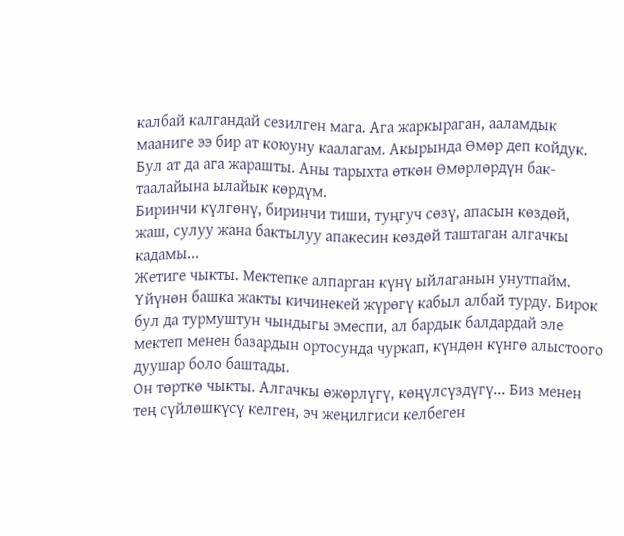калбай калгандай сезилген мага. Ага жаркыраган, ааламдык мааниге ээ бир ат коюуну каалагам. Акырында Өмөр деп койдук. Бул ат да ага жарашты. Аны тарыхта өткөн Өмөрлөрдүн бак-таалайына ылайык көрдүм.
Биринчи күлгөнү, биринчи тиши, туңгуч сөзү, апасын көздөй, жаш, сулуу жана бактылуу апакесин көздөй таштаган алгачкы кадамы...
Жетиге чыкты. Мектепке алпарган күнү ыйлаганын унутпайм. Үйүнөн башка жакты кичинекей жүрөгү кабыл албай турду. Бирок бул да турмуштун чындыгы эмеспи, ал бардык балдардай эле мектеп менен базардын ортосунда чуркап, күндөн күнгө алыстоого дуушар боло баштады.
Он төрткө чыкты. Алгачкы өжөрлүгү, көңүлсүздүгү... Биз менен тең сүйлөшкүсү келген, эч жеңилгиси келбеген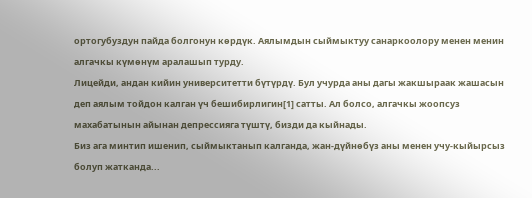ортогубуздун пайда болгонун көрдүк. Аялымдын сыймыктуу санаркоолору менен менин алгачкы күмөнүм аралашып турду.
Лицейди, андан кийин университетти бүтүрдү. Бул учурда аны дагы жакшыраак жашасын деп аялым тойдон калган үч бешибирлигин[1] сатты. Ал болсо, алгачкы жоопсуз махабатынын айынан депрессияга түштү, бизди да кыйнады.
Биз ага минтип ишенип, сыймыктанып калганда, жан-дүйнөбүз аны менен учу-кыйырсыз болуп жатканда...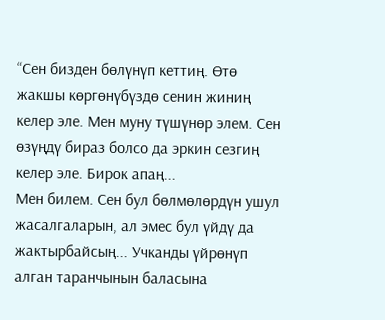“Сен бизден бөлүнүп кеттиң. Өтө жакшы көргөнүбүздө сенин жиниң келер эле. Мен муну түшүнөр элем. Сен өзүңдү бираз болсо да эркин сезгиң келер эле. Бирок апаң...
Мен билем. Сен бул бөлмөлөрдүн ушул жасалгаларын, ал эмес бул үйдү да жактырбайсың... Учканды үйрөнүп алган таранчынын баласына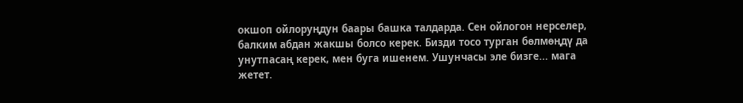окшоп ойлоруңдун баары башка талдарда. Сен ойлогон нерселер, балким абдан жакшы болсо керек. Бизди тосо турган бөлмөңдү да унутпасаң керек, мен буга ишенем. Ушунчасы эле бизге... мага жетет.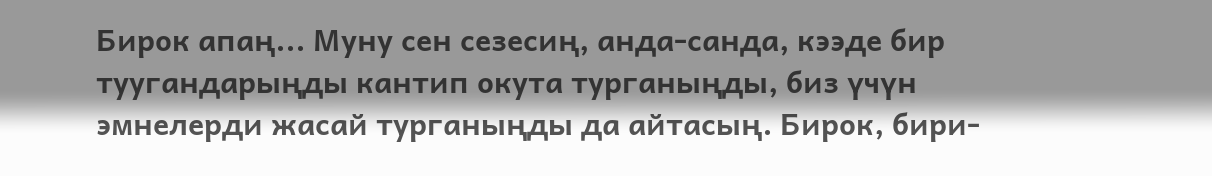Бирок апаң... Муну сен сезесиң, анда-санда, кээде бир туугандарыңды кантип окута турганыңды, биз үчүн эмнелерди жасай турганыңды да айтасың. Бирок, бири-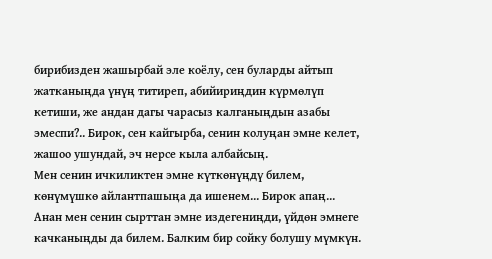бирибизден жашырбай эле коёлу, сен буларды айтып жатканыңда үнүң титиреп, абийириңдин күрмөлүп кетиши, же андан дагы чарасыз калганыңдын азабы эмеспи?.. Бирок, сен кайгырба, сенин колуңан эмне келет, жашоо ушундай, эч нерсе кыла албайсың.
Мен сенин ичкиликтен эмне күткөнүңдү билем, көнүмүшкө айлантпашыңа да ишенем... Бирок апаң...
Анан мен сенин сырттан эмне издегениңди, үйдөн эмнеге качканыңды да билем. Балким бир сойку болушу мүмкүн.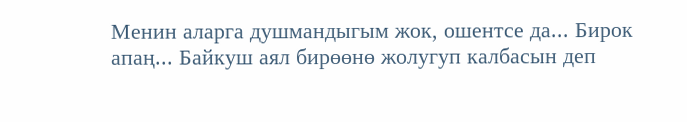Менин аларга душмандыгым жок, ошентсе да... Бирок апаң... Байкуш аял бирөөнө жолугуп калбасын деп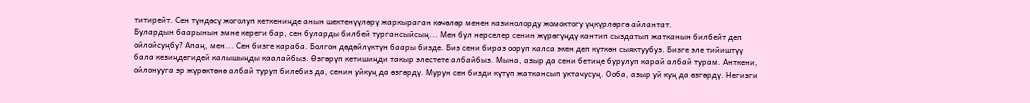титирейт. Сен түндөсү жоголуп кеткениңде анын шектенүүлөрү жаркыраган көчөлөр менен казинолорду жомоктогу үңкүрлөргө айлантат.
Булардын баарынын эмне кереги бар, сен буларды билбей тургансыйсың... Мен бул нерселер сенин жүрөгүңдү кантип сыздатып жатканын билбейт деп ойлойсуңбу? Апаң, мен... Сен бизге караба. Болгон дөдөйлүктүн баары бизде. Биз сени бираз ооруп калса экен деп күткөн сыяктуубуз. Бизге эле тийиштүү бала кезиңдегидей калышыңды каалайбыз. Өзгөрүп кетишиңди такыр элестете албайбыз. Мына, азыр да сени бетиңе бурулуп карай албай турам. Анткени, ойлонууга эр жүрөктөнө албай туруп билебиз да, сенин уйкуң да өзгөрдү. Мурун сен бизди күтүп жаткансып уктачусуң. Ооба, азыр уй куң да өзгөрдү. Негизги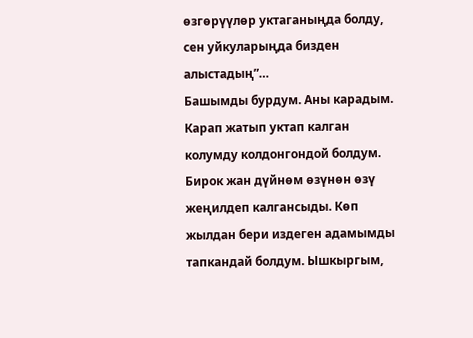өзгөрүүлөр уктаганыңда болду, сен уйкуларыңда бизден алыстадың”…
Башымды бурдум. Аны карадым. Карап жатып уктап калган колумду колдонгондой болдум. Бирок жан дүйнөм өзүнөн өзү жеңилдеп калгансыды. Көп жылдан бери издеген адамымды тапкандай болдум. Ышкыргым,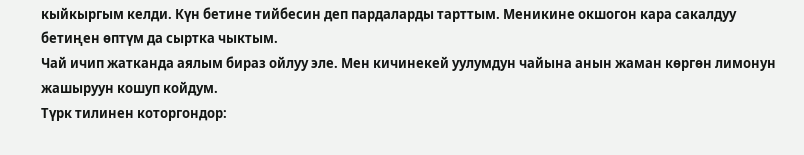кыйкыргым келди. Күн бетине тийбесин деп пардаларды тарттым. Меникине окшогон кара сакалдуу бетиңен өптүм да сыртка чыктым.
Чай ичип жатканда аялым бираз ойлуу эле. Мен кичинекей уулумдун чайына анын жаман көргөн лимонун жашыруун кошуп койдум.
Түрк тилинен которгондор: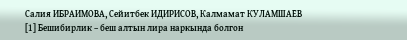Салия ИБРАИМОВА, Сейитбек ИДИРИСОВ, Калмамат КУЛАМШАЕВ
[1] Бешибирлик – беш алтын лира наркында болгон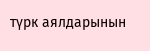түрк аялдарынын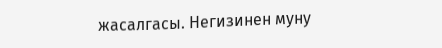жасалгасы. Негизинен муну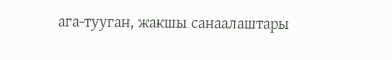ага-тууган, жакшы санаалаштары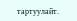тартуулайт.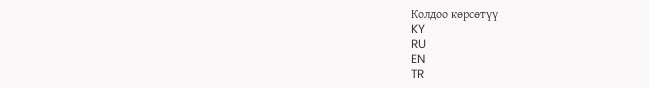Колдоо көрсөтүү
KY
RU
EN
TR